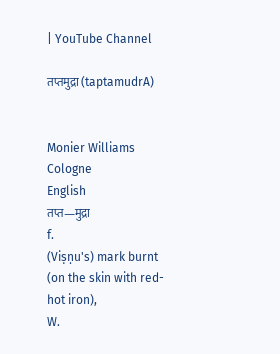| YouTube Channel

तप्तमुद्रा (taptamudrA)


Monier Williams Cologne
English
तप्त—मुद्रा
f.
(Viṣṇu's) mark burnt (on the skin with red-hot iron),
W.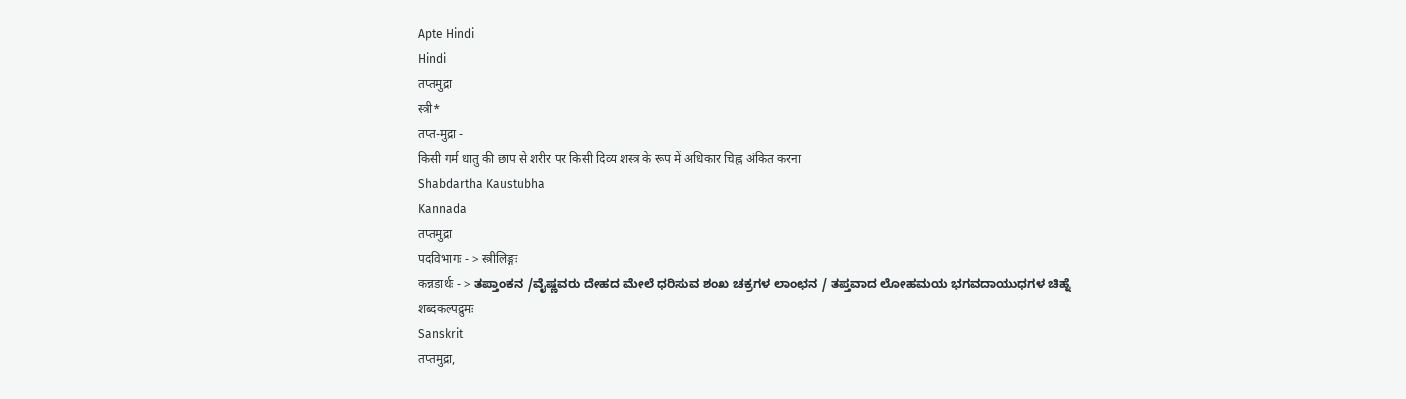Apte Hindi
Hindi
तप्तमुद्रा
स्त्री*
तप्त-मुद्रा -
किसी गर्म धातु की छाप से शरीर पर किसी दिव्य शस्त्र के रूप में अधिकार चिह्न अंकित करना
Shabdartha Kaustubha
Kannada
तप्तमुद्रा
पदविभागः - > स्त्रीलिङ्गः
कन्नडार्थः - > ತಪ್ತಾಂಕನ /ವೈಷ್ಣವರು ದೇಹದ ಮೇಲೆ ಧರಿಸುವ ಶಂಖ ಚಕ್ರಗಳ ಲಾಂಛನ / ತಪ್ತವಾದ ಲೋಹಮಯ ಭಗವದಾಯುಧಗಳ ಚಿಹ್ನೆ
शब्दकल्पद्रुमः
Sanskrit
तप्तमुद्रा,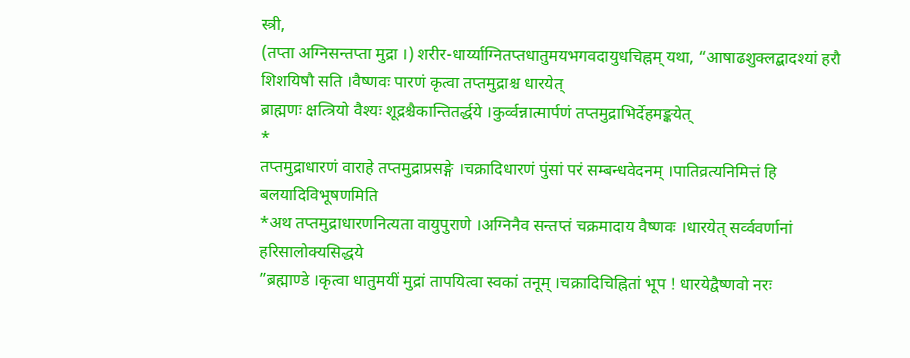स्त्री,
(तप्ता अग्निसन्तप्ता मुद्रा ।) शरीर-धार्य्याग्नितप्तधातुमयभगवदायुधचिह्नम् यथा, “आषाढशुक्लद्बादश्यां हरौ शिशयिषौ सति ।वैष्णवः पारणं कृत्वा तप्तमुद्राश्च धारयेत्
ब्राह्मणः क्षत्त्रियो वैश्यः शूद्रश्चैकान्तितर्द्धये ।कुर्व्वन्नात्मार्पणं तप्तमुद्राभिर्देहमङ्कयेत्
*
तप्तमुद्राधारणं वाराहे तप्तमुद्राप्रसङ्गे ।चक्रादिधारणं पुंसां परं सम्बन्धवेदनम् ।पातिव्रत्यनिमित्तं हि बलयादिविभूषणमिति
*अथ तप्तमुद्राधारणनित्यता वायुपुराणे ।अग्निनैव सन्तप्तं चक्रमादाय वैष्णवः ।धारयेत् सर्व्ववर्णानां हरिसालोक्यसिद्धये
”ब्रह्माण्डे ।कृत्वा धातुमयीं मुद्रां तापयित्वा स्वकां तनूम् ।चक्रादिचिह्नितां भूप ! धारयेद्वैष्णवो नरः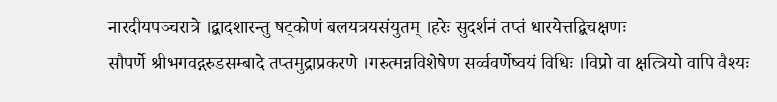नारदीयपञ्चरात्रे ।द्बादशारन्तु षट्कोणं बलयत्रयसंयुतम् ।हरेः सुदर्शनं तप्तं धारयेत्तद्बिचक्षणः
सौपर्णे श्रीभगवद्गरुडसम्बादे तप्तमुद्राप्रकरणे ।गरुत्मन्नविशेषेण सर्व्ववर्णेष्वयं विधिः ।विप्रो वा क्षत्त्रियो वापि वैश्यः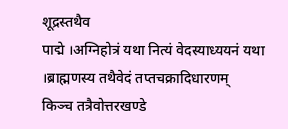शूद्रस्तथैव
पाद्मे ।अग्निहोत्रं यथा नित्यं वेदस्याध्ययनं यथा ।ब्राह्मणस्य तथैवेदं तप्तचक्रादिधारणम्
किञ्च तत्रैवोत्तरखण्डे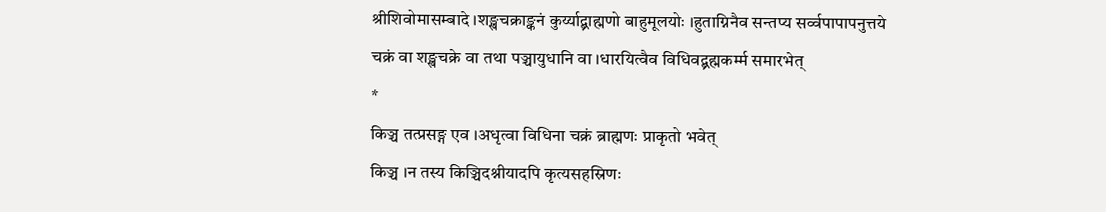श्रीशिवोमासम्बादे ।शङ्खचक्राङ्कनं कुर्य्याद्ब्राह्मणो बाहुमूलयोः ।हुताग्निनैव सन्तप्य सर्व्वपापापनुत्तये
चक्रं वा शङ्खचक्रे वा तथा पञ्चायुधानि वा ।धारयित्वैव विधिवद्ब्रह्मकर्म्म समारभेत्
*
किञ्च तत्प्रसङ्ग एव ।अधृत्वा विधिना चक्रं ब्राह्मणः प्राकृतो भवेत्
किञ्च ।न तस्य किञ्चिदश्नीयादपि कृत्यसहस्रिणः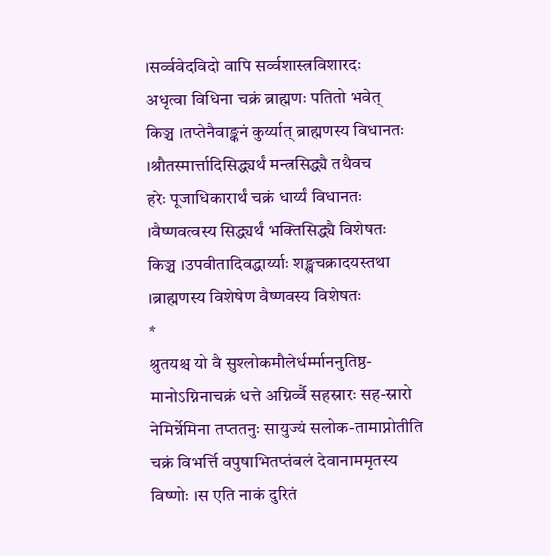।सर्व्ववेदविदो वापि सर्व्वशास्त्रविशारदः
अधृत्वा विधिना चक्रं ब्राह्मणः पतितो भवेत्
किञ्च ।तप्तेनैवाङ्कनं कुर्य्यात् ब्राह्मणस्य विधानतः ।श्रौतस्मार्त्तादिसिद्ध्यर्थं मन्त्रसिद्ध्यै तथैवच
हरेः पूजाधिकारार्थं चक्रं धार्य्यं विधानतः ।वैष्णवत्वस्य सिद्ध्यर्थं भक्तिसिद्ध्यै विशेषतः
किञ्च ।उपवीतादिवद्धार्य्याः शङ्खचक्रादयस्तथा ।ब्राह्मणस्य विशेषेण वैष्णवस्य विशेषतः
*
श्रुतयश्च यो वै सुश्लोकमौलेर्धर्म्माननुतिष्ठ-मानोऽग्निनाचक्रं धत्ते अग्निर्व्वै सहस्रारः सह-स्रारो नेमिर्न्नेमिना तप्ततनुः सायुज्यं सलोक-तामाप्नोतीति
चक्रं विभर्त्ति वपुषाभितप्तंबलं देवानाममृतस्य विष्णोः ।स एति नाकं दुरितं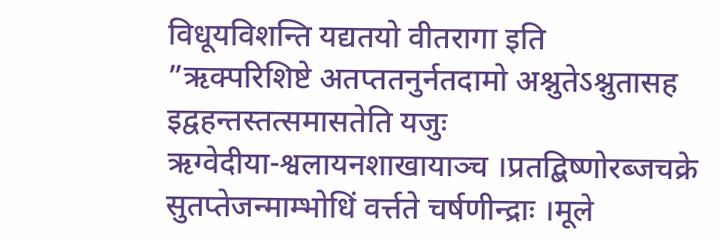विधूयविशन्ति यद्यतयो वीतरागा इति
”ऋक्परिशिष्टे अतप्ततनुर्नतदामो अश्नुतेऽश्नुतासह इद्वहन्तस्तत्समासतेति यजुः
ऋग्वेदीया-श्वलायनशाखायाञ्च ।प्रतद्बिष्णोरब्जचक्रे सुतप्तेजन्माम्भोधिं वर्त्तते चर्षणीन्द्राः ।मूले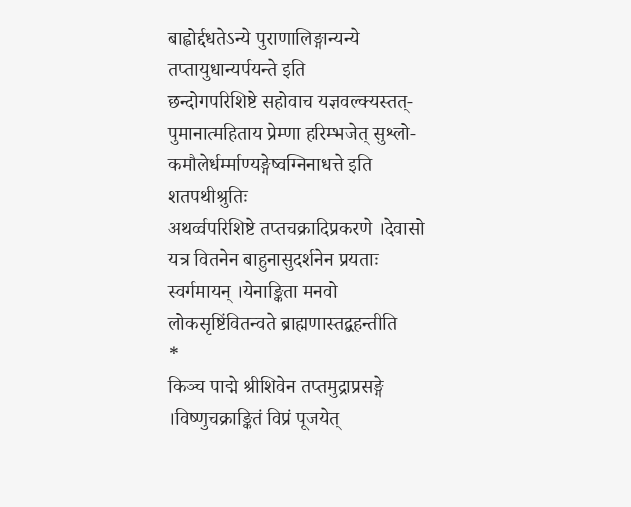बाह्वोर्द्दधतेऽन्ये पुराणालिङ्गान्यन्ये तप्तायुधान्यर्पयन्ते इति
छन्दोगपरिशिष्टे सहोवाच यज्ञवल्क्यस्तत्-पुमानात्महिताय प्रेम्णा हरिम्भजेत् सुश्लो-कमौलेर्धर्म्माण्यङ्गेष्वग्निनाधत्ते इति शतपथीश्रुतिः
अथर्व्वपरिशिष्टे तप्तचक्रादिप्रकरणे ।देवासो यत्र वितनेन बाहुनासुदर्शनेन प्रयताः स्वर्गमायन् ।येनाङ्किता मनवो लोकसृष्टिंवितन्वते ब्राह्मणास्तद्बहन्तीति
*
किञ्च पाद्मे श्रीशिवेन तप्तमुद्राप्रसङ्गे ।विष्णुचक्राङ्कितं विप्रं पूजयेत्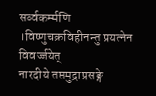सर्व्वकर्म्मणि ।विष्णुचक्रविहीनन्तु प्रयत्नेन विवर्ज्जयेत्
नारदीये तप्तमुद्राप्रसङ्गे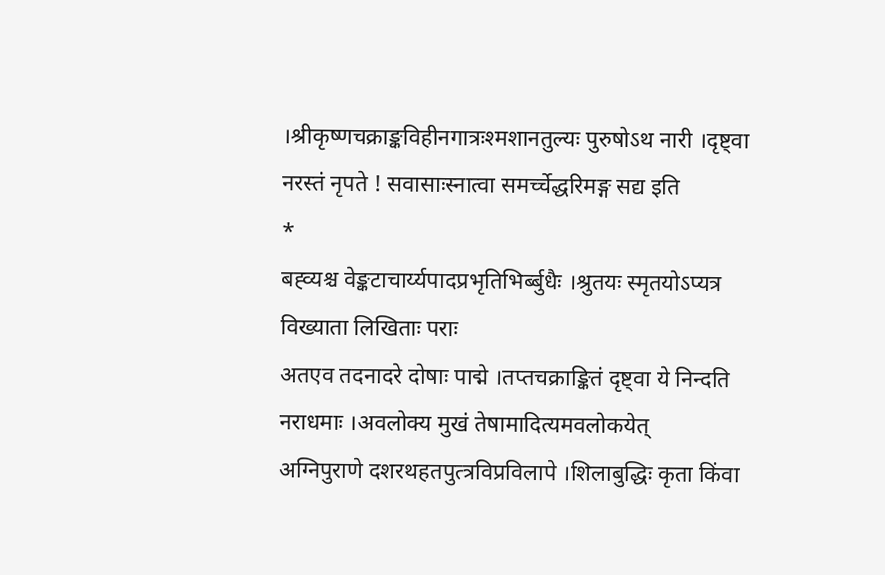।श्रीकृष्णचक्राङ्कविहीनगात्रःश्मशानतुल्यः पुरुषोऽथ नारी ।दृष्ट्वा नरस्तं नृपते ! सवासाःस्नात्वा समर्च्चेद्धरिमङ्ग सद्य इति
*
बह्व्यश्च वेङ्कटाचार्य्यपादप्रभृतिभिर्ब्बुधैः ।श्रुतयः स्मृतयोऽप्यत्र विख्याता लिखिताः पराः
अतएव तदनादरे दोषाः पाद्मे ।तप्तचक्राङ्कितं दृष्ट्वा ये निन्दति नराधमाः ।अवलोक्य मुखं तेषामादित्यमवलोकयेत्
अग्निपुराणे दशरथहतपुत्त्रविप्रविलापे ।शिलाबुद्धिः कृता किंवा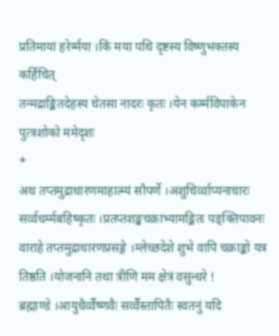प्रतिमायां हरेर्म्मया ।किं मया पथि दृष्टस्य विष्णुभक्तस्य कर्हिचित्
तन्मद्राङ्कितदेहस्य चेतसा नादरः कृतः ।येन कर्म्मविपाकेन पुत्त्रशोको ममेदृशः
*
अथ तप्तमुद्राधारणमाहात्म्यं सौपर्णे ।अशुचिर्व्वाप्यनाचारः सर्व्वधर्म्मबहिष्कृतः ।प्रतप्तशङ्खचक्राभ्यामङ्कितः पङ्क्तिपावनः
वाराहे तप्तमुद्राधारणप्रसङ्गे ।म्लेच्छदेशे शुभे वापि चक्राङ्को यत्र तिष्ठति ।योजनानि तथा त्रीणि मम क्षेत्रं वसुन्धरे !
ब्रह्माण्डे ।आयुधैर्व्वैष्णवैः सर्व्वैस्तापितैः स्वतनुं यदि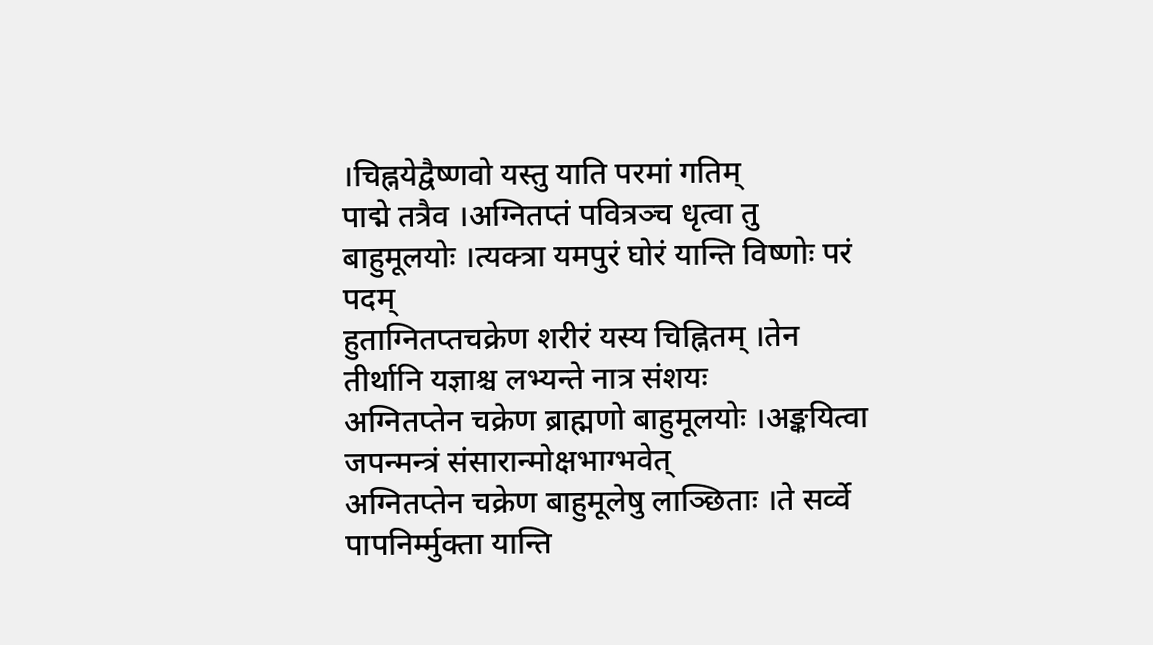।चिह्नयेद्वैष्णवो यस्तु याति परमां गतिम्
पाद्मे तत्रैव ।अग्नितप्तं पवित्रञ्च धृत्वा तु बाहुमूलयोः ।त्यक्त्रा यमपुरं घोरं यान्ति विष्णोः परं पदम्
हुताग्नितप्तचक्रेण शरीरं यस्य चिह्नितम् ।तेन तीर्थानि यज्ञाश्च लभ्यन्ते नात्र संशयः
अग्नितप्तेन चक्रेण ब्राह्मणो बाहुमूलयोः ।अङ्कयित्वा जपन्मन्त्रं संसारान्मोक्षभाग्भवेत्
अग्नितप्तेन चक्रेण बाहुमूलेषु लाञ्छिताः ।ते सर्व्वे पापनिर्म्मुक्ता यान्ति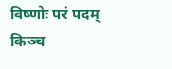विष्णोः परं पदम्
किञ्च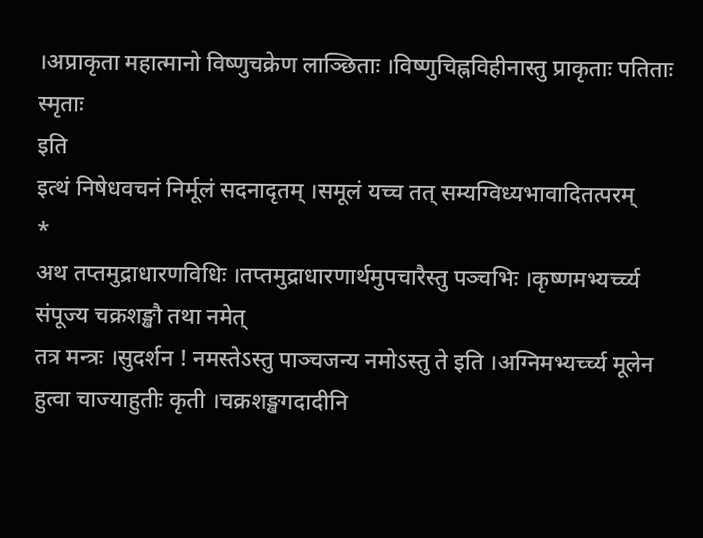।अप्राकृता महात्मानो विष्णुचक्रेण लाञ्छिताः ।विष्णुचिह्नविहीनास्तु प्राकृताः पतिताः स्मृताः
इति
इत्थं निषेधवचनं निर्मूलं सदनादृतम् ।समूलं यच्च तत् सम्यग्विध्यभावादितत्परम्
*
अथ तप्तमुद्राधारणविधिः ।तप्तमुद्राधारणार्थमुपचारैस्तु पञ्चभिः ।कृष्णमभ्यर्च्च्य संपूज्य चक्रशङ्खौ तथा नमेत्
तत्र मन्त्रः ।सुदर्शन ! नमस्तेऽस्तु पाञ्चजन्य नमोऽस्तु ते इति ।अग्निमभ्यर्च्च्य मूलेन हुत्वा चाज्याहुतीः कृती ।चक्रशङ्खगदादीनि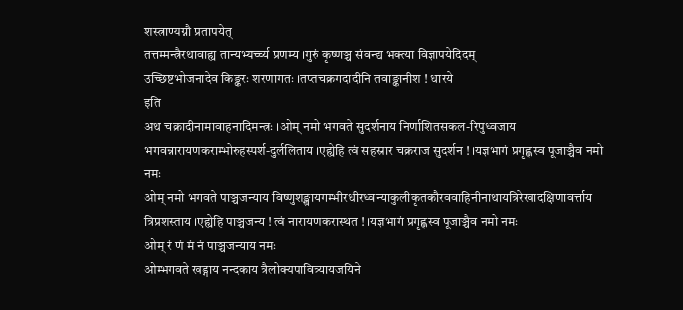शस्त्राण्यग्नौ प्रतापयेत्
तत्तम्मन्त्रैरथावाह्य तान्यभ्यर्च्च्य प्रणम्य ।गुरुं कृष्णञ्च संवन्द्य भक्त्या विज्ञापयेदिदम्
उच्छिष्टभोजनादेव किङ्करः शरणागतः ।तप्तचक्रगदादीनि तवाङ्कानीश ! धारये
इति
अथ चक्रादीनामावाहनादिमन्त्रः ।ओम् नमो भगवते सुदर्शनाय निर्णाशितसकल-रिपुध्वजाय भगवन्नारायणकराम्भोरुहस्पर्श-दुर्ललिताय ।एह्येहि त्वं सहस्रार चक्रराज सुदर्शन ! ।यज्ञभागं प्रगृह्णस्व पूजाञ्चैव नमो नमः
ओम् नमो भगवते पाञ्चजन्याय विष्णुशङ्खायगम्भीरधीरध्वन्याकुलीकृतकौरववाहिनीनाथायत्रिरेखादक्षिणावर्त्ताय त्रिप्रशस्ताय ।एह्येहि पाञ्चजन्य ! त्वं नारायणकरास्थत ! ।यज्ञभागं प्रगृह्णस्व पूजाञ्चैव नमो नमः
ओम् रं णं मं नं पाञ्चजन्याय नमः
ओम्भगवते खड्गाय नन्दकाय त्रैलोक्यपावित्र्यायजयिने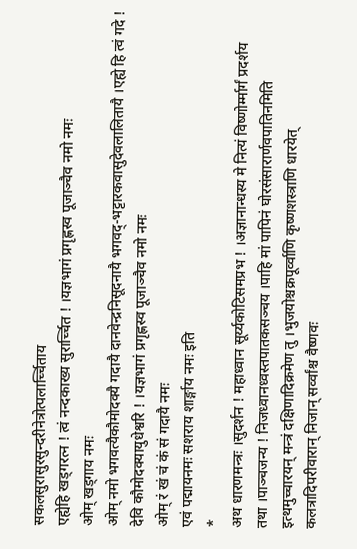सकलसुरासुरसुन्दरीनेत्रोत्पलार्च्चिताय
एह्येहि खड्गरत्न ! त्वं नन्दकाख्य सुरार्च्चित ! ।यज्ञभागं प्रगृह्णस्व पूजाञ्चैव नमो नमः
ओम् खड्गाय नमः
ओम् नमो भगवत्यैकौमोदक्यै गदायै दानवेन्द्रनिसूदनायै भगवद्-भट्टारकवासुदेवलालितायै ।एह्ये हि त्वं गदे ! देवि कौमोदक्यायुधेश्वरि ! ।यज्ञभागं प्रगृह्णस्व पूजाञ्चैव नमो नमः
ओम् रं खं चं कं सं गदायै नमः
एवं पद्मायनमः सशराय शार्ङ्गाय नमः इति
*
अथ धारणमन्त्रः ।सुदर्शन ! महाध्वान सूर्य्यकोटिसमप्रभ ! ।अज्ञानान्धस्य मे नित्यं विष्णोर्म्मार्गं प्रदर्शय
तथा ।पाञ्चजन्य ! निजध्वानध्वस्तपातकसञ्चय ।पाहि मां पापिनं घोरसंसारार्णवपातिनमिति
इत्थमुच्चारयन् मन्त्रं दक्षिणादिक्रमेण तु ।भुजयोश्चक्रपूर्व्वाणि कृष्णशस्त्राणि धारयेत्
कलत्रादिपरीवारान् निजान् सर्व्वांश्च वैष्णवः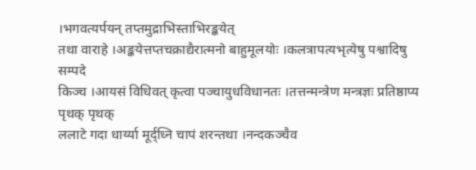।भगवत्यर्पयन् तप्तमुद्राभिस्ताभिरङ्कयेत्
तथा वाराहे ।अङ्कयेत्तप्तचक्राद्यैरात्मनो बाहुमूलयोः ।कलत्रापत्यभृत्येषु पश्वादिषु सम्पदे
किञ्च ।आयसं विधिवत् कृत्वा पञ्चायुधविधानतः ।तत्तन्मन्त्रेण मन्त्रज्ञः प्रतिष्ठाप्य पृथक् पृथक्
ललाटे गदा धार्य्या मूर्द्ध्नि चापं शरन्तथा ।नन्दकञ्चैव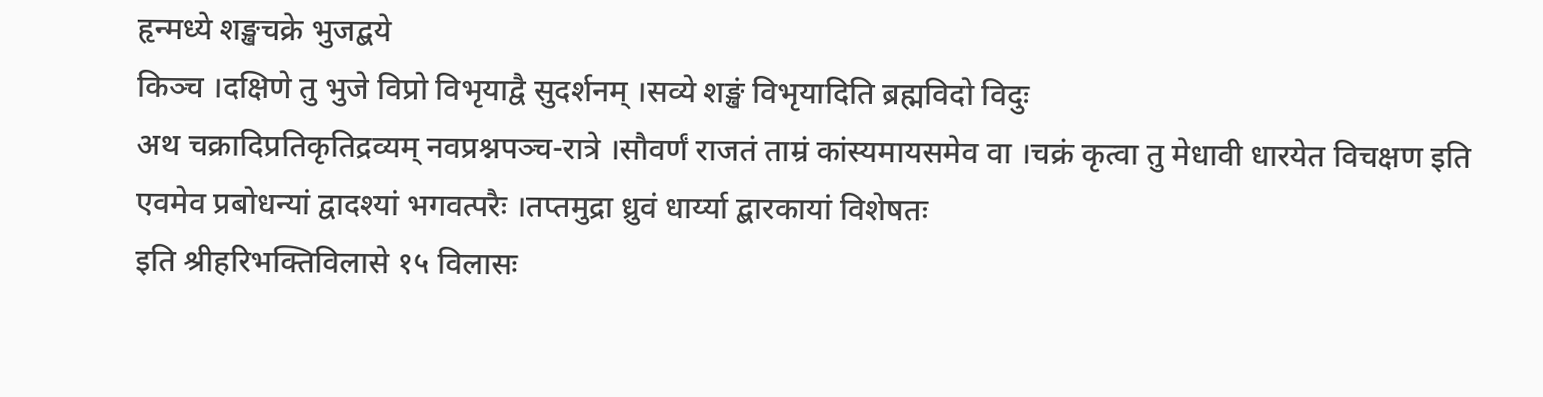हृन्मध्ये शङ्खचक्रे भुजद्बये
किञ्च ।दक्षिणे तु भुजे विप्रो विभृयाद्वै सुदर्शनम् ।सव्ये शङ्खं विभृयादिति ब्रह्मविदो विदुः
अथ चक्रादिप्रतिकृतिद्रव्यम् नवप्रश्नपञ्च-रात्रे ।सौवर्णं राजतं ताम्रं कांस्यमायसमेव वा ।चक्रं कृत्वा तु मेधावी धारयेत विचक्षण इति
एवमेव प्रबोधन्यां द्वादश्यां भगवत्परैः ।तप्तमुद्रा ध्रुवं धार्य्या द्बारकायां विशेषतः
इति श्रीहरिभक्तिविलासे १५ विलासः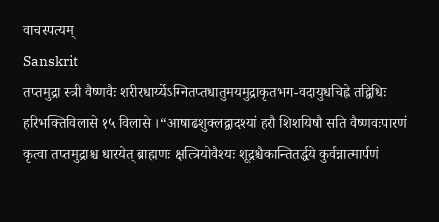वाचस्पत्यम्
Sanskrit
तप्तमुद्रा स्त्री वैष्णवैः शरीरधार्य्येऽग्नितप्तधातुमयमुद्राकृतभग-वदायुधचिह्ने तद्विधिः हरिभक्तिविलासे १५ विलासे ।“आषाढशुक्लद्वादश्यां हरौ शिशयिषौ सति वैष्णवःपारणं कृत्वा तप्तमुद्राश्च धारयेत् ब्राह्मणः क्षत्त्रियोवैश्यः शूद्रश्चैकान्तितर्द्धये कुर्वन्नात्मार्पणं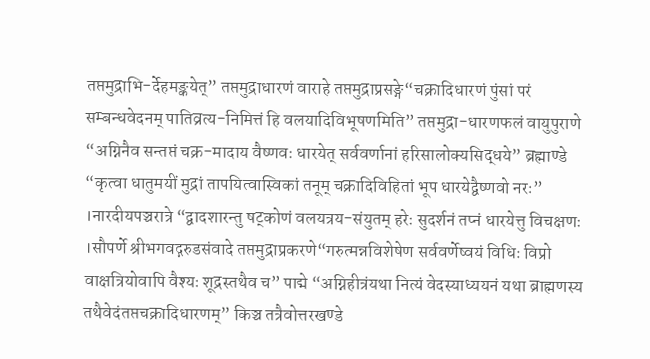तप्तमुद्राभि-र्देहमङ्कयेत्” तप्तमुद्राधारणं वाराहे तप्तमुद्राप्रसङ्गे“चक्रादिधारणं पुंसां परं सम्बन्धवेदनम् पातिव्रत्य-निमित्तं हि वलयादिविभूषणमिति” तप्तमुद्रा-धारणफलं वायुपुराणे “अग्निनैव सन्तप्तं चक्र-मादाय वैष्णवः धारयेत् सर्ववर्णानां हरिसालोक्यसिद्धये” ब्रह्माण्डे “कृत्वा धातुमयीं मुद्रां तापयित्वास्विकां तनूम् चक्रादिविहितां भूप धारयेद्वैष्णवो नरः” ।नारदीयपञ्चरात्रे “द्वादशारन्तु षट्कोणं वलयत्रय-संयुतम् हरेः सुदर्शनं तप्नं धारयेत्तु विचक्षणः ।सौपर्णे श्रीभगवद्गरुडसंवादे तप्तमुद्राप्रकरणे“गरुत्मन्नविशेषेण सर्ववर्णेष्वयं विधिः विप्रो वाक्षत्रियोवापि वैश्यः शूद्रस्तथैव च” पाद्मे “अग्निहीत्रंयथा नित्यं वेदस्याध्ययनं यथा ब्राह्मणस्य तथैवेदंतप्तचक्रादिधारणम्” किञ्च तत्रैवोत्तरखण्डे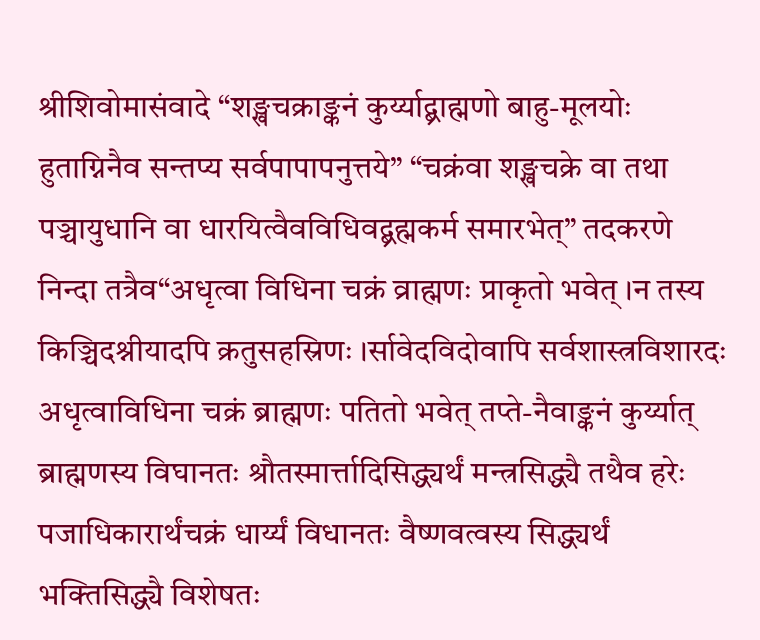श्रीशिवोमासंवादे “शङ्खचक्राङ्कनं कुर्य्याद्ब्राह्मणो बाहु-मूलयोः हुताग्निनैव सन्तप्य सर्वपापापनुत्तये” “चक्रंवा शङ्खचक्रे वा तथा पञ्चायुधानि वा धारयित्वैवविधिवद्ब्रह्मकर्म समारभेत्” तदकरणे निन्दा तत्रैव“अधृत्वा विधिना चक्रं व्राह्मणः प्राकृतो भवेत् ।न तस्य किञ्चिदश्नीयादपि क्रतुसहस्रिणः ।र्सावेदविदोवापि सर्वशास्त्रविशारदः अधृत्वाविधिना चक्रं ब्राह्मणः पतितो भवेत् तप्ते-नैवाङ्कनं कुर्य्यात् ब्राह्मणस्य विघानतः श्रौतस्मार्त्तादिसिद्ध्यर्थं मन्त्रसिद्ध्यै तथैव हरेः पजाधिकारार्थंचक्रं धार्य्यं विधानतः वैष्णवत्वस्य सिद्ध्यर्थं भक्तिसिद्ध्यै विशेषतः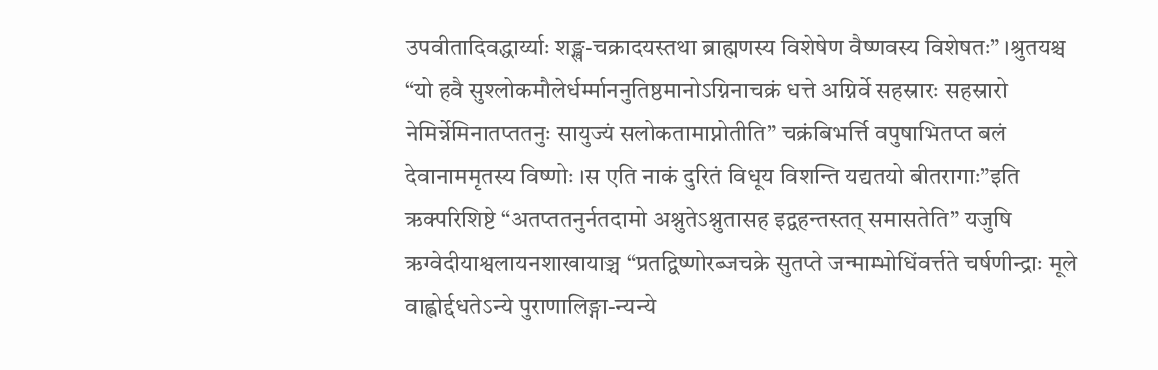उपवीतादिवद्धार्य्याः शङ्ख-चक्रादयस्तथा ब्राह्मणस्य विशेषेण वैष्णवस्य विशेषतः” ।श्रुतयश्च “यो हवै सुश्लोकमौलेर्धर्म्माननुतिष्ठमानोऽग्निनाचक्रं धत्ते अग्निर्वे सहस्रारः सहस्रारो नेमिर्न्नेमिनातप्ततनुः सायुज्यं सलोकतामाप्नोतीति” चक्रंबिभर्त्ति वपुषाभितप्त बलं देवानाममृतस्य विष्णोः ।स एति नाकं दुरितं विधूय विशन्ति यद्यतयो बीतरागाः”इति ऋक्परिशिष्टे “अतप्ततनुर्नतदामो अश्नुतेऽश्नुतासह इद्वहन्तस्तत् समासतेति” यजुषि ऋग्वेदीयाश्वलायनशाखायाञ्च “प्रतद्विष्णोरब्जचक्रे सुतप्ते जन्माम्भोधिंवर्त्तते चर्षणीन्द्राः मूले वाह्वोर्द्दधतेऽन्ये पुराणालिङ्गा-न्यन्ये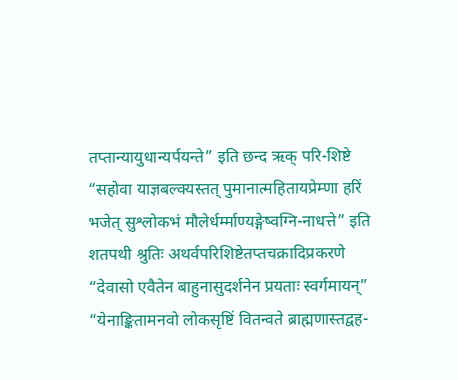तप्तान्यायुधान्यर्पयन्ते” इति छन्द ऋक् परि-शिष्टे “सहोवा याज्ञबल्क्यस्तत् पुमानात्महितायप्रेम्णा हरिं भजेत् सुश्लोकभं मौलेर्धर्म्माण्यङ्गेष्वग्नि-नाधत्ते” इति शतपथी श्रुतिः अथर्वपरिशिष्टेतप्तचक्रादिप्रकरणे “देवासो एवैतेन बाहुनासुदर्शनेन प्रयताः स्वर्गमायन्” “येनाङ्कितामनवो लोकसृष्टिं वितन्वते ब्राह्मणास्तद्वह-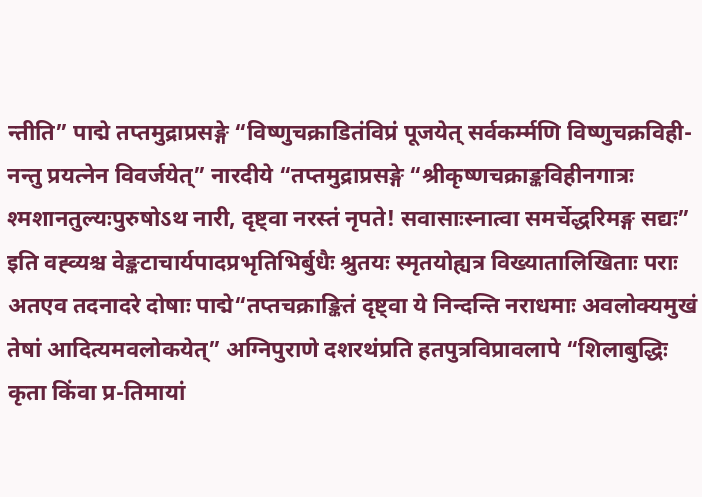न्तीति” पाद्मे तप्तमुद्राप्रसङ्गे “विष्णुचक्राडितंविप्रं पूजयेत् सर्वकर्म्मणि विष्णुचक्रविही-नन्तु प्रयत्नेन विवर्जयेत्” नारदीये “तप्तमुद्राप्रसङ्गे “श्रीकृष्णचक्राङ्कविहीनगात्रः श्मशानतुल्यःपुरुषोऽथ नारी, दृष्ट्वा नरस्तं नृपते! सवासाःस्नात्वा समर्चेद्धरिमङ्ग सद्यः” इति वह्व्यश्च वेङ्कटाचार्यपादप्रभृतिभिर्बुधैः श्रुतयः स्मृतयोह्यत्र विख्यातालिखिताः पराः अतएव तदनादरे दोषाः पाद्मे“तप्तचक्राङ्कितं दृष्ट्वा ये निन्दन्ति नराधमाः अवलोक्यमुखं तेषां आदित्यमवलोकयेत्” अग्निपुराणे दशरथंप्रति हतपुत्रविप्रावलापे “शिलाबुद्धिः कृता किंवा प्र-तिमायां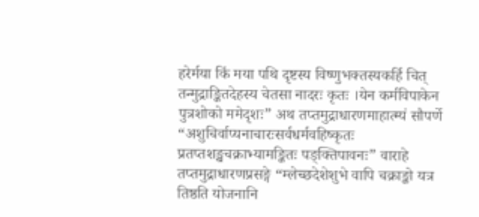हरेर्मया किं मया पथि दृष्टस्य विष्णुभक्तस्यकर्हि चित् तन्मुद्राङ्कितदेहस्य चेतसा नादरः कृतः ।येन कर्मविपाकेन पुत्रशोको ममेदृशः” अथ तप्तमुद्राधारणमाहात्म्यं सौपर्णे “अशुचिर्वाप्यनाचारःसर्वधर्मवहिष्कृतः प्रतप्तशङ्खचक्राभ्यामङ्कितः पङ्क्तिपावनः” वाराहे तप्तमुद्राधारणप्रसङ्गे “म्लेच्छदेशेशुभे वापि चक्राङ्को यत्र तिष्ठति योजनानि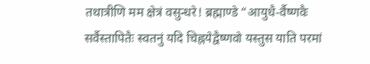तथात्रीणि मम क्षेत्रं वसुन्धरे! ब्रह्माण्डे “आयुधै-र्वैष्णवैः सर्वैस्तापितैः स्वतनुं यदि चिह्नयेद्वैष्णवो यस्तुस याति परमां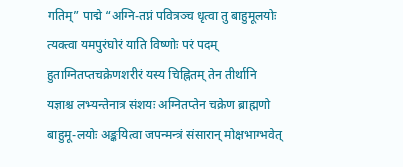गतिम्” पाद्मे “अग्नि-तप्नं पवित्रञ्च धृत्वा तु बाहुमूलयोः त्यक्त्वा यमपुरंघोरं याति विष्णोः परं पदम् हुताग्नितप्तचक्रेणशरीरं यस्य चिह्नितम् तेन तीर्थानि यज्ञाश्च लभ्यन्तेनात्र संशयः अग्नितप्तेन चक्रेण ब्राह्मणो बाहुमू-लयोः अङ्कयित्वा जपन्मन्त्रं संसारान् मोक्षभाग्भवेत्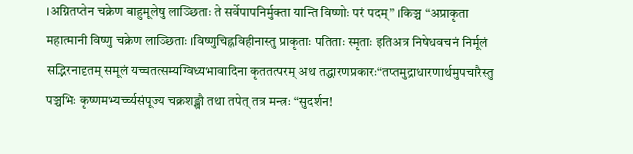।अग्नितप्तेन चक्रेण बाहुमूलेषु लाञ्छिताः ते सर्वेपापनिर्मुक्ता यान्ति विष्णोः परं पदम्” ।किञ्च “अप्राकृता महात्मानी विष्णु चक्रेण लाञ्छिताः ।विष्णुचिह्नविहीनास्तु प्राकृताः पतिताः स्मृताः इतिअत्र निषेधवचनं निर्मूलं सद्भिरनादृतम् समूलं यच्चतत्सम्यग्विध्यभावादिना कृततत्परम् अथ तद्धारणप्रकारः“तप्तमुद्राधारणार्थमुपचारैस्तु पञ्चभिः कृष्णमभ्यर्च्च्यसंपूज्य चक्रशङ्खौ तथा तपेत् तत्र मन्त्रः “सुदर्शन!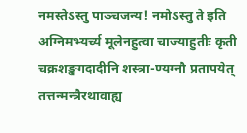नमस्तेऽस्तु पाञ्चजन्य! नमोऽस्तु ते इति अग्निमभ्यर्च्य मूलेनहुत्वा चाज्याहुतीः कृती चक्रशङ्खगदादीनि शस्त्रा-ण्यग्नौ प्रतापयेत् तत्तन्मन्त्रैरथावाह्य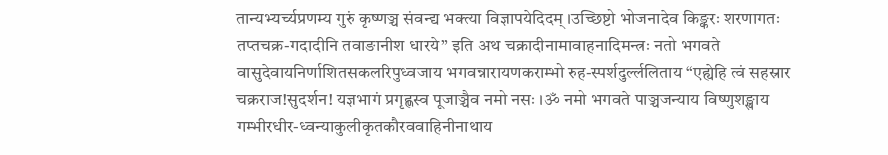तान्यभ्यर्च्यप्रणम्य गुरुं कृष्णञ्च संवन्द्य भक्त्या विज्ञापयेदिदम् ।उच्छिष्टो भोजनादेव किङ्करः शरणागतः तप्तचक्र-गदादीनि तवाङानीश धारये” इति अथ चक्रादीनामावाहनादिमन्त्रः नतो भगवते वासुदेवायनिर्णाशितसकलरिपुध्वजाय भगवन्नारायणकराम्भो रुह-स्पर्शदुर्ल्ललिताय “एह्येहि त्वं सहस्रार चक्रराज!सुदर्शन! यज्ञभागं प्रगृह्णस्व पूजाञ्चैव नमो नसः ।ॐ नमो भगवते पाञ्चजन्याय विष्णुशङ्खाय गम्भीरधीर-ध्वन्याकुलीकृतकौरववाहिनीनाथाय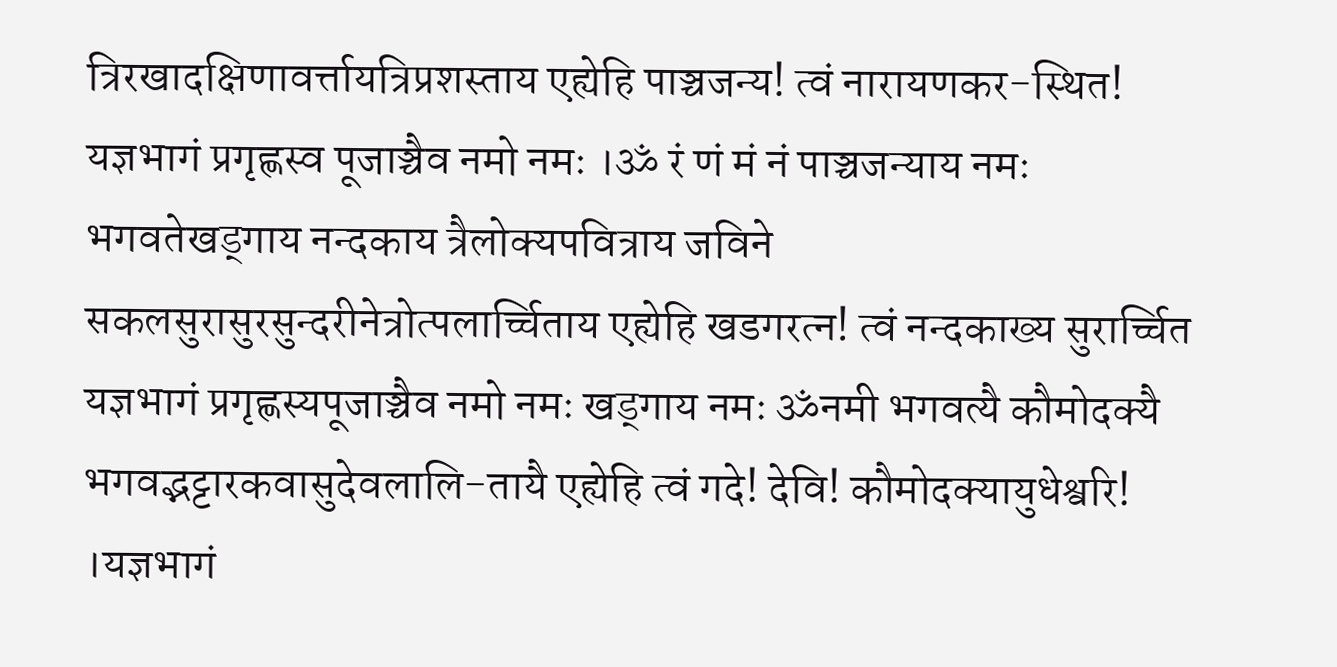त्रिरखादक्षिणावर्त्तायत्रिप्रशस्ताय एह्येहि पाञ्चजन्य! त्वं नारायणकर-स्थित! यज्ञभागं प्रगृह्णस्व पूजाञ्चैव नमो नमः ।ॐ रं णं मं नं पाञ्चजन्याय नमः भगवतेखड्गाय नन्दकाय त्रैलोक्यपवित्राय जविने सकलसुरासुरसुन्दरीनेत्रोत्पलार्च्चिताय एह्येहि खडगरत्न! त्वं नन्दकाख्य सुरार्च्चित यज्ञभागं प्रगृह्णस्यपूजाञ्चैव नमो नमः खड्गाय नमः ॐनमी भगवत्यै कौमोदक्यै भगवद्भट्टारकवासुदेवलालि-तायै एह्येहि त्वं गदे! देवि! कौमोदक्यायुधेश्वरि! ।यज्ञभागं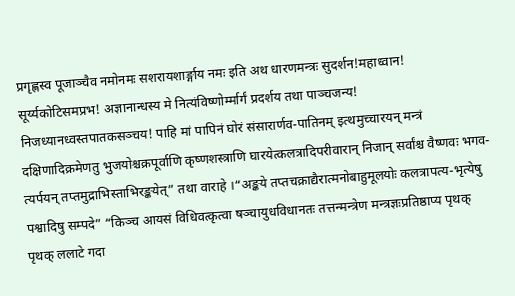प्रगृह्णस्व पूजाञ्चैव नमोनमः सशरायशार्ङ्गाय नमः इति अथ धारणमन्त्रः सुदर्शन!महाध्वान! सूर्य्यकोटिसमप्रभ! अज्ञानान्धस्य मे नित्यंविष्णोर्म्मार्गं प्रदर्शय तथा पाञ्चजन्य! निजध्यानध्वस्तपातकसञ्चय! पाहि मां पापिनं घोरं संसारार्णव-पातिनम् इत्थमुच्चारयन् मन्त्रं दक्षिणादिक्रमेणतु भुजयोश्चक्रपूर्वाणि कृष्णशस्त्राणि घारयेत्कलत्रादिपरीवारान् निजान् सर्वांश्च वैष्णवः भगव-त्यर्पयन् तप्तमुद्राभिस्ताभिरङ्कयेत्” तथा वाराहे ।“अङ्कये तप्तचक्राद्यैरात्मनोबाहुमूलयोः कलत्रापत्य-भृत्येषु पश्वादिषु सम्पदे” “किञ्च आयसं विधिवत्कृत्वा षञ्चायुधविधानतः तत्तन्मन्त्रेण मन्त्रज्ञःप्रतिष्ठाप्य पृथक् पृथक् ललाटे गदा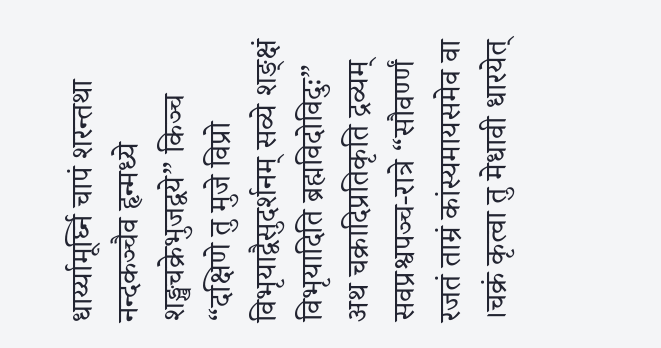धार्य्यामूर्घ्नि चापं शरन्तथा नन्दकञ्चैव हृन्मध्ये शङ्खचक्रेभुजद्वये” किञ्च “दक्षिणे तु मुजे विप्रो विभृयाद्वैसुदर्शनम् सव्ये शङ्क्षं विभृयादिति ब्रह्मविदोविदुः” अथ चक्रादिप्रतिकृति द्रव्यम् सवप्रश्वपञ्च-रात्रे “सौवर्ण्णं रजतं ताम्रं कांस्यमायसमेव वा ।चक्रं कृत्वा तु मेधावी धारयेत्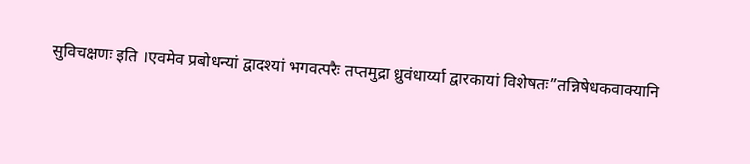सुविचक्षणः इति ।एवमेव प्रबोधन्यां द्वादश्यां भगवत्परैः तप्तमुद्रा ध्रुवंधार्य्या द्वारकायां विशेषतः”तन्निषेधकवाक्यानि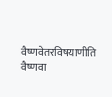वैष्णवेतरविषयाणीति वैष्णवा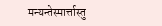मन्यन्तेस्मार्त्तास्तु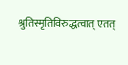श्रुतिस्मृतिविरुद्धत्वात् एतत्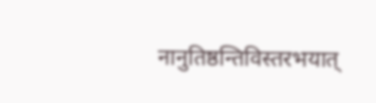नानुतिष्ठन्तिविस्तरभयात्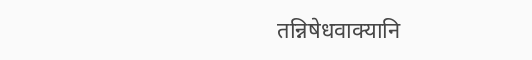तन्निषेधवाक्यानि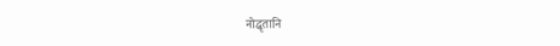नोद्धृतानि